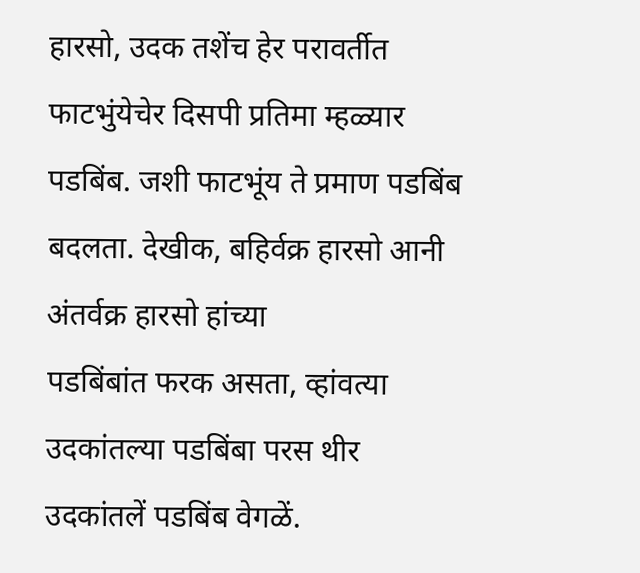हारसो, उदक तशेंच हेर परावर्तीत फाटभुंयेचेर दिसपी प्रतिमा म्हळ्यार
पडबिंब. जशी फाटभूंय ते प्रमाण पडबिंब बदलता. देखीक, बहिर्वक्र हारसो आनी अंतर्वक्र हारसो हांच्या
पडबिंबांत फरक असता, व्हांवत्या उदकांतल्या पडबिंबा परस थीर
उदकांतलें पडबिंब वेगळें.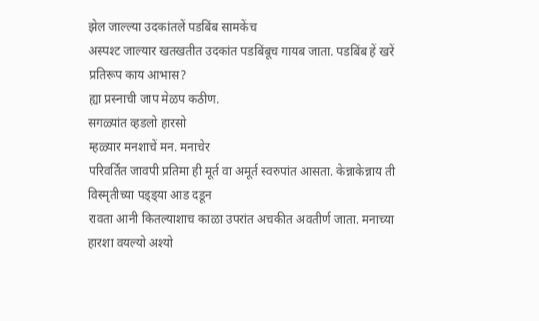झेल जाल्ल्या उदकांतलें पडबिंब सामकेंच
अस्पश्ट जाल्यार खतखतीत उदकांत पडबिंबूच गायब जाता. पडबिंब हें खरें प्रतिरूप काय आभास?
ह्या प्रस्नाची जाप मेळप कठीण.
सगळ्यांत व्हडलो हारसो
म्हळ्यार मनशाचें मन. मनाचेर
परिवर्तित जावपी प्रतिमा ही मूर्त वा अमूर्त स्वरुपांत आसता. केन्नाकेन्नाय ती विस्मृतीच्या पड्ड्या आड दडून
रावता आनी कितल्याशाच काळा उपरांत अचकीत अवतीर्ण जाता. मनाच्या
हारशा वयल्यो अश्यो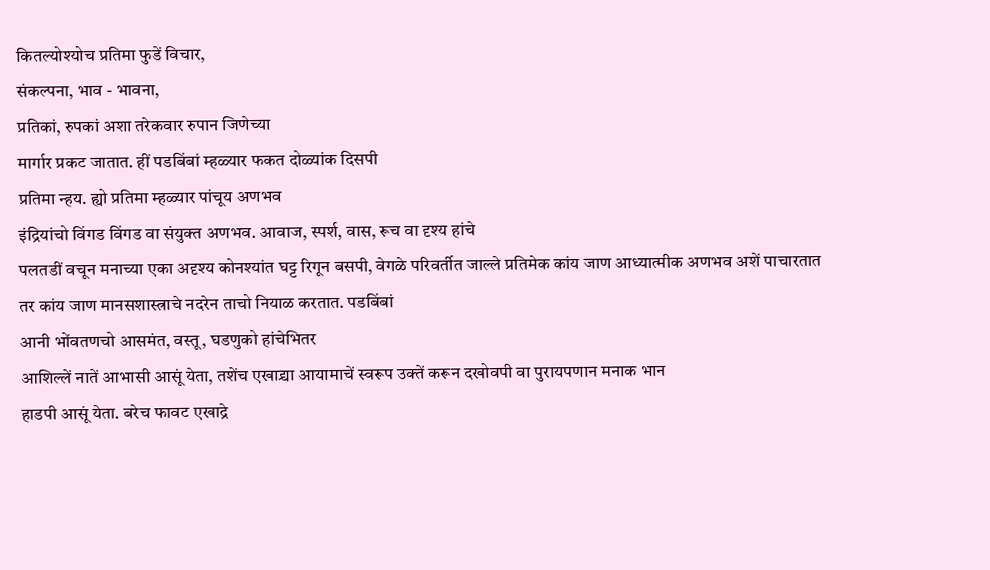कितल्योश्योच प्रतिमा फुडें विचार,
संकल्पना, भाव - भावना,
प्रतिकां, रुपकां अशा तरेकवार रुपान जिणेच्या
मार्गार प्रकट जातात. हीं पडबिंबां म्हळ्यार फकत दोळ्यांक दिसपी
प्रतिमा न्हय. ह्यो प्रतिमा म्हळ्यार पांचूय अणभव
इंद्रियांचो विंगड विंगड वा संयुक्त अणभव. आवाज, स्पर्श, वास, रूच वा दृश्य हांचे
पलतडीं वचून मनाच्या एका अदृश्य कोनश्यांत घट्ट रिगून बसपी, वेगळे परिवर्तीत जाल्ले प्रतिमेक कांय जाण आध्यात्मीक अणभव अशें पाचारतात
तर कांय जाण मानसशास्त्राचे नदरेन ताचो नियाळ करतात. पडबिंबां
आनी भोंवतणचो आसमंत, वस्तू, घडणुको हांचेभितर
आशिल्लें नातें आभासी आसूं येता, तशेंच एखाद्र्या आयामाचें स्वरूप उक्तें करून दखोवपी वा पुरायपणान मनाक भान
हाडपी आसूं येता. बरेच फावट एखाद्रे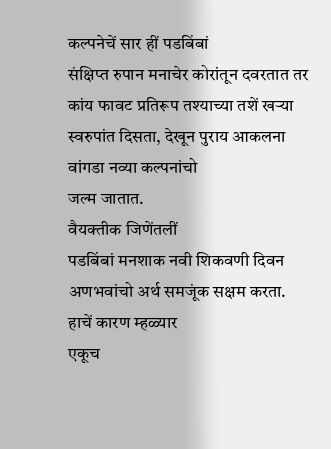कल्पनेचें सार हीं पडबिंबां
संक्षिप्त रुपान मनाचेर कोरांतून दवरतात तर कांय फावट प्रतिरूप तश्याच्या तशें खऱ्या
स्वरुपांत दिसता, देखून पुराय आकलना वांगडा नव्या कल्पनांचो
जल्म जातात.
वैयक्तीक जिणेंतलीं
पडबिंबां मनशाक नवी शिकवणी दिवन अणभवांचो अर्थ समजूंक सक्षम करता. हाचें कारण म्हळ्यार
एकूच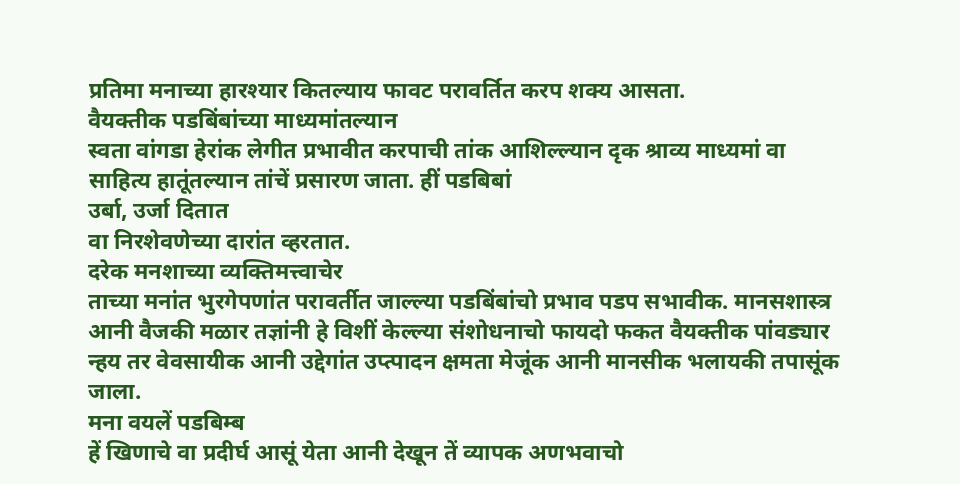प्रतिमा मनाच्या हारश्यार कितल्याय फावट परावर्तित करप शक्य आसता.
वैयक्तीक पडबिंबांच्या माध्यमांतल्यान
स्वता वांगडा हेरांक लेगीत प्रभावीत करपाची तांक आशिल्ल्यान दृक श्राव्य माध्यमां वा
साहित्य हातूंतल्यान तांचें प्रसारण जाता. हीं पडबिबां
उर्बा, उर्जा दितात
वा निरशेवणेच्या दारांत व्हरतात.
दरेक मनशाच्या व्यक्तिमत्त्वाचेर
ताच्या मनांत भुरगेपणांत परावर्तीत जाल्ल्या पडबिंबांचो प्रभाव पडप सभावीक. मानसशास्त्र
आनी वैजकी मळार तज्ञांनी हे विशीं केल्ल्या संशोधनाचो फायदो फकत वैयक्तीक पांवड्यार
न्हय तर वेवसायीक आनी उद्देगांत उप्त्पादन क्षमता मेजूंक आनी मानसीक भलायकी तपासूंक
जाला.
मना वयलें पडबिम्ब
हें खिणाचे वा प्रदीर्घ आसूं येता आनी देखून तें व्यापक अणभवाचो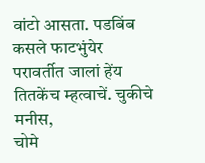वांटो आसता. पडबिंब कसले फाटभुंयेर
परावर्तीत जालां हेंय तितकेंच म्हत्वाचें. चुकीचे मनीस,
चोमे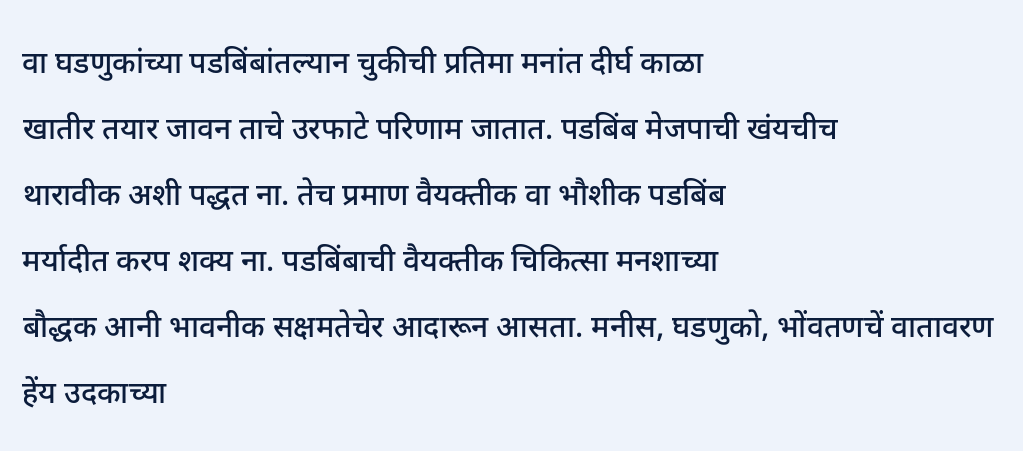वा घडणुकांच्या पडबिंबांतल्यान चुकीची प्रतिमा मनांत दीर्घ काळा
खातीर तयार जावन ताचे उरफाटे परिणाम जातात. पडबिंब मेजपाची खंयचीच
थारावीक अशी पद्धत ना. तेच प्रमाण वैयक्तीक वा भौशीक पडबिंब
मर्यादीत करप शक्य ना. पडबिंबाची वैयक्तीक चिकित्सा मनशाच्या
बौद्धक आनी भावनीक सक्षमतेचेर आदारून आसता. मनीस, घडणुको, भोंवतणचें वातावरण हेंय उदकाच्या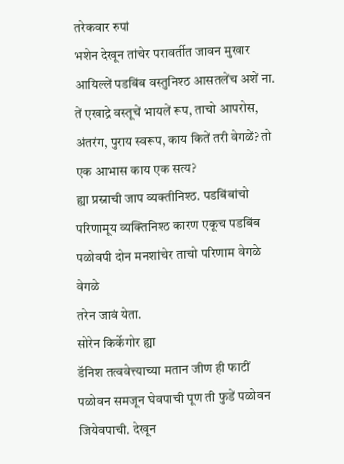तरेकवार रुपां
भशेन देखून तांचेर परावर्तीत जावन मुखार आयिल्लें पडबिंब वस्तुनिश्ठ आसतलेंच अशें ना.
तें एखाद्रे वस्तूचें भायलें रूप, ताचो आपरोस,
अंतरंग, पुराय स्वरूप, काय कितें तरी वेगळें? तो एक आभास काय एक सत्य?
ह्या प्रस्नाची जाप व्यक्तीनिश्ठ. पडबिंबांचो
परिणामूय व्यक्तिनिश्ठ कारण एकूच पडबिंब पळोवपी दोन मनशांचेर ताचो परिणाम वेगळे वेगळे
तरेन जावं येता.
सोरेन किर्केगोर ह्या
डॅनिश तत्ववेत्त्याच्या मतान जीण ही फाटीं पळोवन समजून घेवपाची पूण ती फुडें पळोवन
जियेवपाची. देखून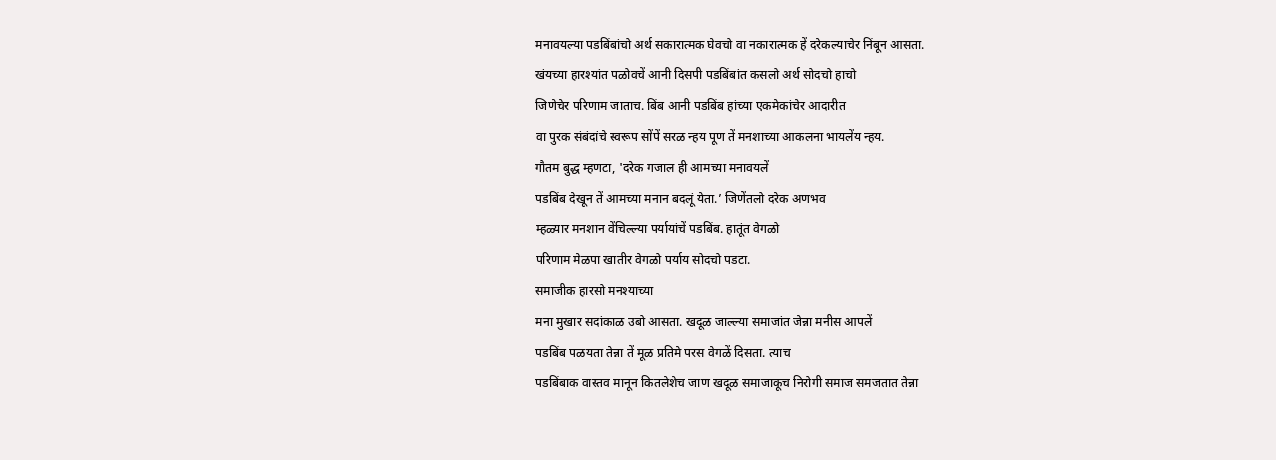मनावयल्या पडबिंबांचो अर्थ सकारात्मक घेवचो वा नकारात्मक हें दरेकल्याचेर निंबून आसता.
खंयच्या हारश्यांत पळोवचें आनी दिसपी पडबिंबांत कसलो अर्थ सोदचो हाचो
जिणेचेर परिणाम जाताच. बिंब आनी पडबिंब हांच्या एकमेकांचेर आदारीत
वा पुरक संबंदांचे स्वरूप सोंपें सरळ न्हय पूण तें मनशाच्या आकलना भायलेंय न्हय.
गौतम बुद्ध म्हणटा, 'दरेक गजाल ही आमच्या मनावयलें
पडबिंब देखून तें आमच्या मनान बदलूं येता.’ जिणेंतलो दरेक अणभव
म्हळ्यार मनशान वेंचिल्ल्या पर्यायांचें पडबिंब. हातूंत वेगळो
परिणाम मेळपा खातीर वेगळो पर्याय सोदचो पडटा.
समाजीक हारसो मनश्याच्या
मना मुखार सदांकाळ उबो आसता. खदूळ जाल्ल्या समाजांत जेन्ना मनीस आपलें
पडबिंब पळयता तेन्ना तें मूळ प्रतिमे परस वेगळें दिसता. त्याच
पडबिंबाक वास्तव मानून कितलेशेच जाण खदूळ समाजाकूच निरोगी समाज समजतात तेन्ना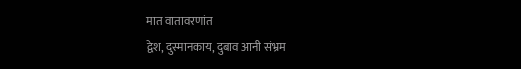मात वातावरणांत
द्वेश, दुस्मानकाय, दुबाव आनी संभ्रम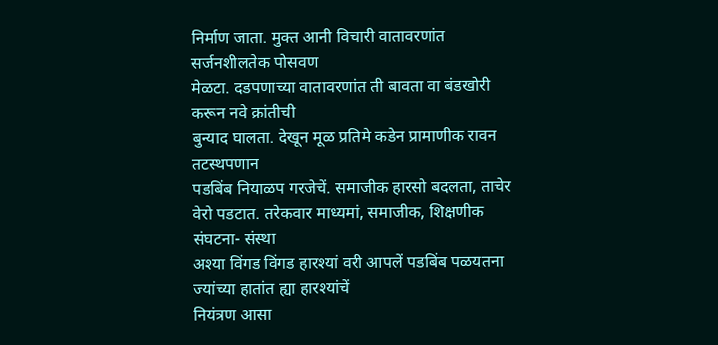निर्माण जाता. मुक्त आनी विचारी वातावरणांत सर्जनशीलतेक पोसवण
मेळटा. दडपणाच्या वातावरणांत ती बावता वा बंडखोरी करून नवे क्रांतीची
बुन्याद घालता. देखून मूळ प्रतिमे कडेन प्रामाणीक रावन तटस्थपणान
पडबिंब नियाळप गरजेचें. समाजीक हारसो बदलता, ताचेर वेरो पडटात. तरेकवार माध्यमां, समाजीक, शिक्षणीक संघटना- संस्था
अश्या विंगड विंगड हारश्यां वरी आपलें पडबिंब पळयतना ज्यांच्या हातांत ह्या हारश्यांचें
नियंत्रण आसा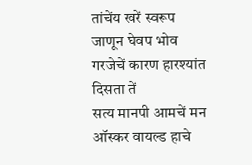तांचेंय खरें स्वरूप जाणून घेवप भोव गरजेचें कारण हारश्यांत दिसता तें
सत्य मानपी आमचें मन ऑस्कर वायल्ड हाचे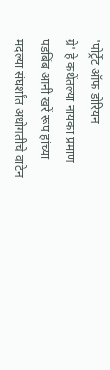'पोर्ट्रेट ऑफ डोरियन
ग्रे' हे कथेंतल्या नायका प्रमाण पडबिंब आनी खरें रूप हांच्या
मदल्या संघर्शांत अधोगतीचे वाटेन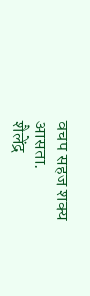वचप सहज शक्य आसता.
शैलेंद्र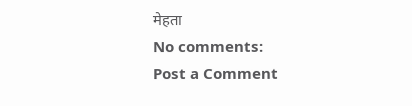मेहता
No comments:
Post a Comment